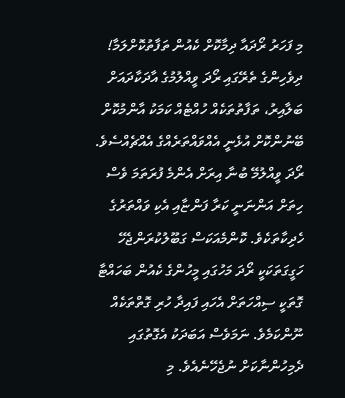މި ފަހަރު ރޯދައާ ދިމާކޮށް ކެއުން ތަފާތުކޮށްލަމާ!
ދިވެހިންގެ ތެރޭގައި ރޯދަ ވީއްލުމުގެ އާދަކާދައަށް ބަލާއިރު، ތަފާތުތަކެއް ހުއްޓެއް ކަމަކު އާންމުކޮށް ބޭނުންކޮށް އުޅެނީ އެއްވައްތަރެއްގެ އެއްޗެއްސެވެ. ރޯދަ ވީއްލުމޭ ބުނާ އިރަށް އެންމެ ފުރަތަމަ ވެސް ހިތަށް އަންނަނީ ކަރާ ފަންޏާއި އެކި ވައްތަރުގެ ހެދިކާތަކެވެ. ކޮންމެއަކަސް ގަބޫލުކުރަންޖެހޭ ހަގީގަތަކަކީ ރޯދަ މަހުގައި މީހުންގެ ކެއުން ބަހައްޓާ ގޮތަކީ ސިއްހަތަށް އެހައި ފައިދާ ހުރި ގޮތްތަކެއް ނޫންކަމެވެ. ނަމަވެސް އަބަދަކު އެގޮތުގައި ދެމިހުންނާކަށް ނުޖެހޭނެއެވެ. މި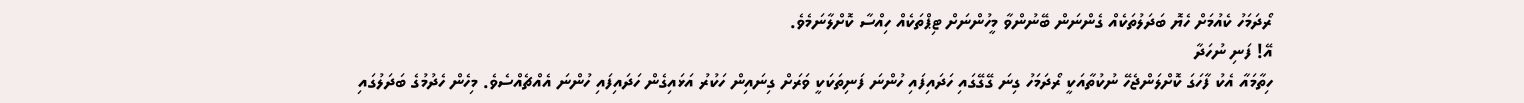ރޯދަމަހު ކެއުމަށް ހެޔޮ ބަދަލުތަކެއް ގެންނަން ބޭނުންވާ މީހުންނަށް ޓިޕްތަކެއް ހިއްސާ ކޮށްލާނަމެވެ.
އޭ! ފަނި ނުހަދާ
ހިތާމައާ އެކު ފާހަގަ ކޮށްލަންޖެހޭ ނުކުތާއަކީ ރޯދަމަހު ގިނަ ގޭގޭގައި ހަދައިފައި ހުންނަ ފަނިތަކަކީ ވަރަށް ގިނައިން ހަކުރު އަޅައިގެން ހަދައިފައި ހުންނަ އެއްޗެއްސެވެ. މިހެން ހެދުމުގެ ބަދަލުގައި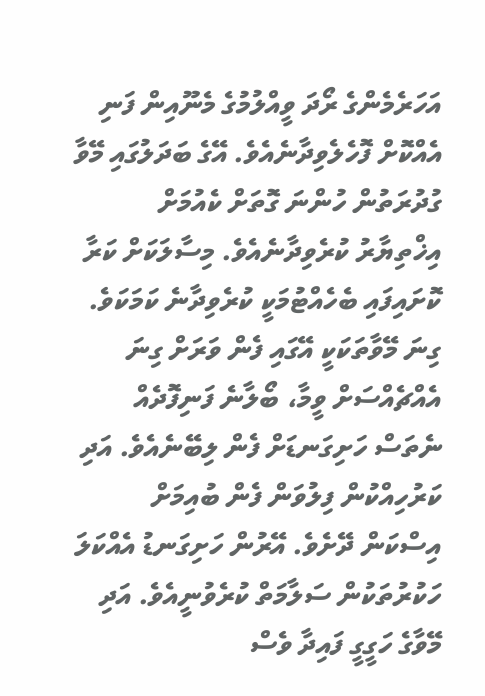އަހަރެމެންގެ ރޯދަ ވީއްލުމުގެ މެނޫއިން ފަނި އެއްކޮށް ފޮހެލެވިދާނެއެވެ. އޭގެ ބަދަލުގައި މޭވާ ގުދުރަތުން ހުންނަ ގޮތަށް ކެއުމަށް އިޚްތިޔާރު ކުރެވިދާނެއެވެ. މިސާލަކަށް ކަރާ ކޮށައިފައި ބެހެއްޓުމަކީ ކުރެވިދާނެ ކަމަކަވެ. ގިނަ މޭވާތަކަކީ އޭގައި ފެން ވަރަށް ގިނަ އެއްޗެއްސަށް ވީމާ، ބޯލާނެ ފަނިފޮދެއް ނެތަސް ހަށިގަނޑަށް ފެން ލިބޭނެއެވެ. އަދި ކަރުހިއްކުން ފިލުވަން ފެން ބުއިމަށް އިސްކަން ދޭށެވެ. އޭރުން ހަށިގަނޑު އެއްކަލަ ހަކުރުތަކުން ސަލާމަތް ކުރެވުނީއެވެ. އަދި މޭވާގެ ހަގީގީ ފައިދާ ވެސް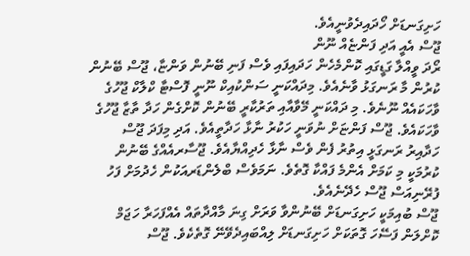ހަށިގަނޑަށް ހޯދައިދެވުނީއެވެ.
ޖޫސް އެއީ އަދި ފަންޏެއް ނޫން
ރޯދަ ވީއްލާ ގަޑީގައި ކޮންމެހެން ހަދައިފައި ވެސް ފަނި ބޭނުން ވަންޏާ، ޖޫސް ބޭނުން ކުރުން މާ ރަނގަޅު ވާނެއެވެ. މިދައްކަނީ ސަންކުއިކް ނޫނީ ފޮސްޓާ ކްލާކް ޖޫހުގެ ވާހަކައެއް ނޫނެވެ. މި ދައްކަނީ މޭވާއާއި ތަރުކާރީ ބޭނުން ކޮށްގެން ހަދާ ތާޒާ ޖޫހުގެ ވާހަކައެވެ. ޖޫސް ފަންޏަށް ނުވަނީ ހަކުރު ނާޅާ ހަދާތީއެވެ. އަދި މިފަދަ ޖޫސް ހަދާއިރު ރަނގަޅީ އިތުރު ފެން ވެސް ނާޅާ ހެދިއްޔާއެވެ. ޖޫސާރއެއްގެ ބޭނުން ކުރުމަކީ މި ކަމަށް އެންމެ ފައްކާ ގޮތެވެ. ނަމަވެސް ބްލެންޑަރއަކުން ހެދުމަށް ފަހު ފުރޭނިއަސް ޖޫސް ހެދޭނެއެވެ.
ޖޫސް ބުއިމަކީ ހަށިގަނޑަށް ބޭނުންވާ ވަރަށް ގިނަ މާއްދާތައް އެއްފަހަރާ ހަޖަމް ކޮށްލަން ފަސޭހަ ގޮތަކަށް ހަށިގަނޑަށް ލިއްބައިދެވޭނޭ ގޮތެކެވެ. ޖޫސް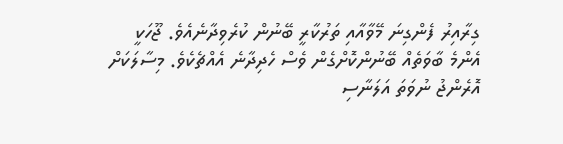ގިރާއިރު ފެންގިނަ މޭވާއާއި ތަރުކާރީ ބޭނުން ކުރެވިދާނެއެވެ. ޖޫހަކީ އެންމެ ބާވަތެއް ބޭނުންކޮށްގެން ވެސް ހެދިދާނެ އެއްޗެކެވެ. މިސާލަކަށް އޮރެންޖު ނުވަތަ އަލަނާސި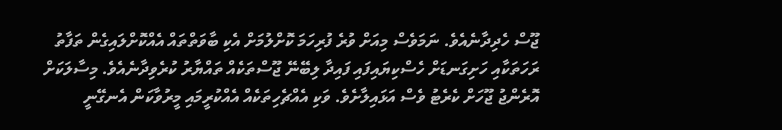ޖޫސް ހެދިދާނެއެވެ. ނަމަވެސް މިއަށް ވުރެ ފުރިހަމަ ކޮށްލުމަށް އެކި ބާވަތްތައް އެއްކޮށްލައިގެން ތަފާތު ރަހަތަކާއި ހަށިގަނޑަށް ހެސްކިޔައިފައި ފައިދާ ލިބޭނޭ ޖޫސްތަކެއް ތައްޔާރު ކުރެވިދާނެއެވެ. މިސާލަކަށް އޮރެންޖު ޖޫހަށް ކެރެޓު ވެސް އަޅައިލާށެވެ. ވަކި އެއްޗެހިތަކެއް އެއްކުރީމައި މީރުވާކަން އެނގޭނީ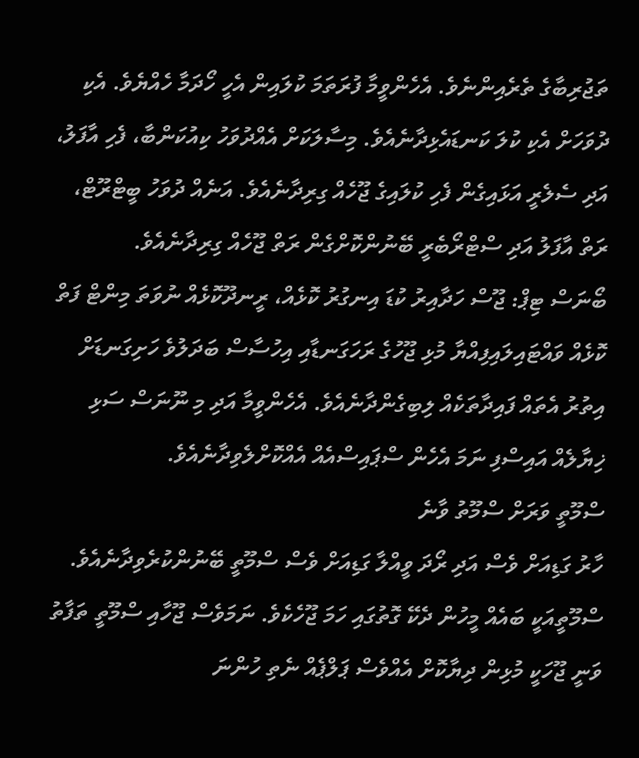ތަޖުރިބާގެ ތެރެއިންނެވެ. އެހެންވީމާ ފުރަތަމަ ކުލައިން އެހީ ހޯދަމާ ހެއްޔެވެ. އެކި ދުވަހަށް އެކި ކުލަ ކަނޑައެޅިދާނެއެވެ. މިސާލަކަށް އެއްދުވަހު ކިއުކަންބާ، ފެހި އާފަލު، އަދި ސެލެރީ އަޅައިގެން ފެހި ކުލައިގެ ޖޫހެއް ގިރިދާނެއެވެ. އަނެއް ދުވަހު ބީޓްރޫޓް، ރަތް އާފަލު އަދި ސްޓްރޯބެރީ ބޭނުންކޮށްގެން ރަތް ޖޫހެއް ގިރިދާނެއެވެ.
ބޯނަސް ޓިޕް: ޖޫސް ހަދާއިރު ކުޑަ އިނގުރު ކޮޅެއް، ރީނދޫކޮޅެއް ނުވަތަ މިންޓް ފަތް ކޮޅެއް ވައްޓައިލައިފިއްޔާ މުޅި ޖޫހުގެ ރަހަގަނޑާއި އިހުސާސް ބަދަލުވެ ހަށިގަނޑަށް އިތުރު އެތައް ފައިދާތަކެއް ލިބިގެންދާނެއެވެ. އެހެންވީމާ އަދި މި ނޫނަސް ސަޅި ޚިޔާލެއް އައިސްފި ނަމަ އެހެން ސްޕައިސްއެއް އެއްކޮށްލެވިދާނެއެވެ.
ސްމޫތީ ވަރަށް ސްމޫތު ވާނެ
ހާރު ގަޑިއަށް ވެސް އަދި ރޯދަ ވީއްލާ ގަޑިއަށް ވެސް ސްމޫތީ ބޭނުންކުރެވިދާނެއެވެ. ސްމޫތީއަކީ ބައެއް މީހުން ދެކޭ ގޮތުގައި ހަމަ ޖޫހެކެވެ. ނަމަވެސް ޖޫހާއި ސްމޫތީ ތަފާތު ވަނީ ޖޫހަކީ މުޅިން ދިޔާކޮށް އެއްވެސް ޕަލްޕެއް ނެތި ހުންނަ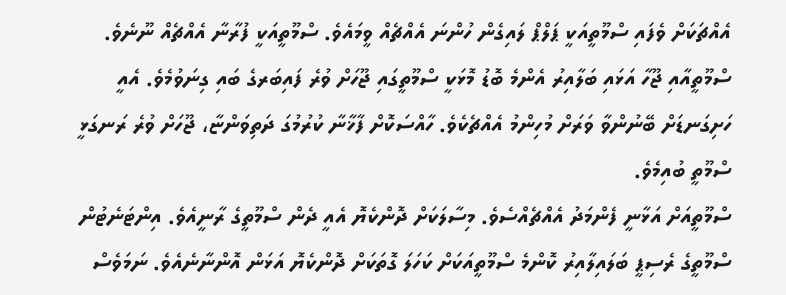އެއްޗަކަށް ވެފައި ސްމޫތީއަކީ ޕަލްޕް ލައިގެން ހުންނަ އެއްޗެއް ވީމައެވެ. ސްމޫތީއަކީ ފުރާނާ އެއްޗެއް ނޫނެވެ. ސްމޫތީއާއި ޖޫހާ އަޅައި ބަލާއިރު އެންމެ ބޮޑު މޮޅަކީ ސްމޫތީގައި ޖޫހަށް ވުރެ ފައިބަރގެ ބައި ގިނަވުމެވެ. އެއީ ހަށިގަނޑަށް ބޭނުންވާ ވަރަށް މުހިންމު އެއްޗެކެވެ. ހާއްސަކޮށް ފާޚާނާ ކުރުމުގަ ދަތިވަންޏާ، ޖޫހަށް ވުރެ ރަނގަޅީ ސްމޫތީ ބުއިމެވެ.
ސްމޫތީއަށް އަޅާނީ ފެންމަދު އެއްޗެއްސެވެ. މިސާލަކަށް ދޮންކެޔޮ އެއީ ދެން ސްމޫތީގެ ރާނީއެވެ. އިންޓަނެޓުން ސްމޫތީގެ ރެސިޕީ ބަލައިލާއިރު ކޮންމެ ސްމޫތީއަކަށް ކަހަލަ ގޮތަކަށް ދޮންކެޔޮ އަޅަން އޮންނާނެއެވެ. ނަމަވެސް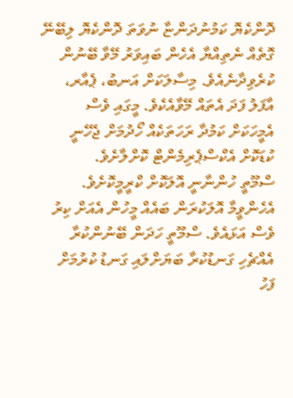ދޮންކެޔޮ ކަމުނުދަންޏާ ނުވަތަ ދޮންކެޔޮ ލިބޭނޭ ގޮތެއް ނެތިއްޔާ އެހެން ބައިވަރު މޭވާ ބޭނުން ކުރެވިދާނެއެވެ. މިސާލަކަށް އަނބު، ޕެއާރ، އާފަލު ފަދަ އެތައް މޭވާއެކެވެ. މީގައި ވެސް އެމީހަކަށް ކަމުދާ ރަހަތަކެއް ހޯދުމަށް ޖެހޭނީ ކުޑަކޮށް އެކްސްޕެރިމެންޓް ކޮށްލާށެވެ.
ސްމޫތީ ހުންނާނީ އޮލަކޮށް ކްރީމީކޮށެވެ. އެހެންވީމާ އޮލަކުރަން ބައެއް މީހުން އެއަށް ކިރު ވެސް އަޅައެވެ. ސްމޫތީ ހަދަން ބޭނުންކުރާ އެއްޗެހި ގަނޑުކުރާ ބަޔަށްލައި ގަނޑު ކުރުމަށް ފަހު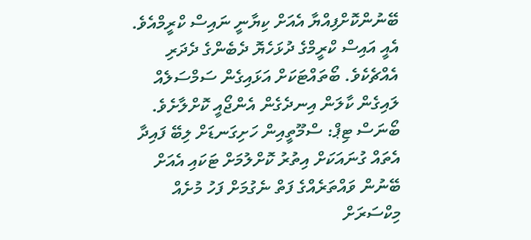ބޭނުންކޮށްފިއްޔާ އެއަށް ކިޔާނީ ނައިސް ކްރީމްއެވެ. އެއީ އައިސް ކްރީމްގެ ދުޅަހެޔޮ ދެބެންގެ ދެދަރި އެއްޗެކެވެ. ބޯތައްޓަކަށް އަޅައިގެން ސަމްސަލެއް ލައިގެން ކާލަން އިނދެގެން އެންޖޯއީ ކޮށްލާށެވެ.
ބޯނަސް ޓިޕް: ސްމޫތީއިން ހަށިގަނޑަށް ލިބޭ ފައިދާ އެތައް ގުނައަކަށް އިތުރު ކޮށްލުމަށް ޓަކައި އެއަށް ބޭނުން ވައްތަރެއްގެ ފަތް ނެގުމަށް ފަހު މުށެއް މިކްސަރަށް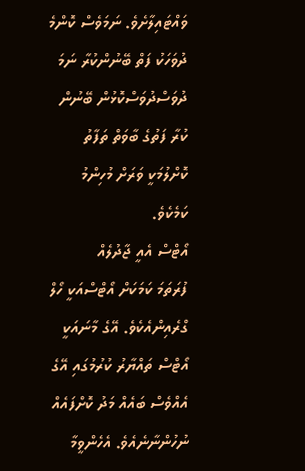ވައްޓައިލާށެވެ. ނަމަވެސް ކޮންމެ ދުވަހަކު ފަތް ބޭނުންކުރާ ނަމަ ދުވަސްދުވަސްކޮޅުން ބޭނުން ކުރާ ފަތުގެ ބާވަތް ތަފާތު ކޮށްލުމަކީ ވަރަށް މުހިންމު ކަމެކެވެ.
އޯޓްސް އެއީ ޖާދުލެއް
ފުރަތަމަ ކަމަކަށް އޯޓްސްއަކީ ހޯލް ގްރެއިންއެކެވެ. އޭގެ މާނައަކީ އޯޓްސް ތައްޔާރު ކުރުމުގައި އޭގެ އެއްވެސް ބައެއް މަދު ކޮށްފައެއް ނުހުންނާނެއެވެ. އެހެންވީމާ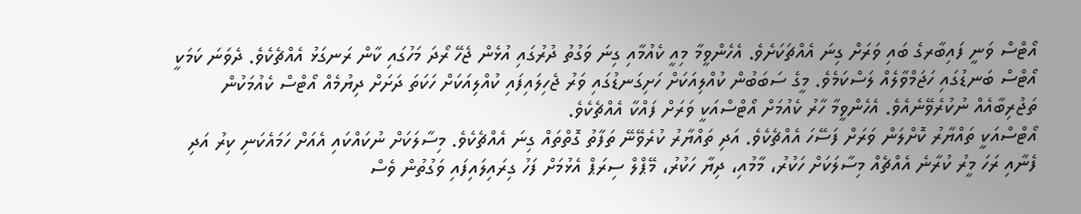އޯޓްސް ވަނީ ފައިބާރގެ ބައި ވަރަށް ގިނަ އެއްޗަކަށެވެ. އެހެންވީމާ މިއީ ކެއުމާއި ގިނަ ވަގުތު ދުރުގައި އުޅެން ޖެހޭ ރޯދަ މަހުގައި ކާން ރަނގަޅު އެއްޗެކެވެ. ދެވަނަ ކަމަކީ އޯޓްސް ބަނޑުގައި ހަޖަމްވާލެއް ލަސްކަމެވެ. މީގެ ސަބަބުން ކުއްލިއަކަށް ހަށިގަނޑުގައި ވަރު ޖެހިލައިފައި ކުއްލިއަކަށް ހަކަތަ ދަށަށް ދިޔުމެއް އޯޓްސް ކެއުމަކުން ތަޖުރިބާއެއް ނުކުރެވޭނެއެވެ. އެހެންވީމާ ހާރު ކެއުމަށް އޯޓްސްއަކީ ވަރަށް ފައްކާ އެއްޗެކެވެ.
އޯޓްސްއަކީ ތައްޔާރު ކޮށްލަން ވަރަށް ފަސޭހަ އެއްޗެކެވެ. އަދި ތައްޔާރު ކުރެވޭނޭ ތަފާތު ގޮތްތައް ގިނަ އެއްޗެކެވެ. މިސާލަކަށް ނުކައްކައި އެއަށް ހަމައެކަނި ކިރު އަދި ފެނާއި ރަހަ މީރު ކުރާނެ އެއްޗެއް މިސާލަކަށް ހަކުރު، މާމުއި، ދިޔާ ހަކުރު، މޭޕްލް ސިރަޕް އެޅުމަށް ފަހު ގިރައިލައިފައި ވަގުތުން ވެސް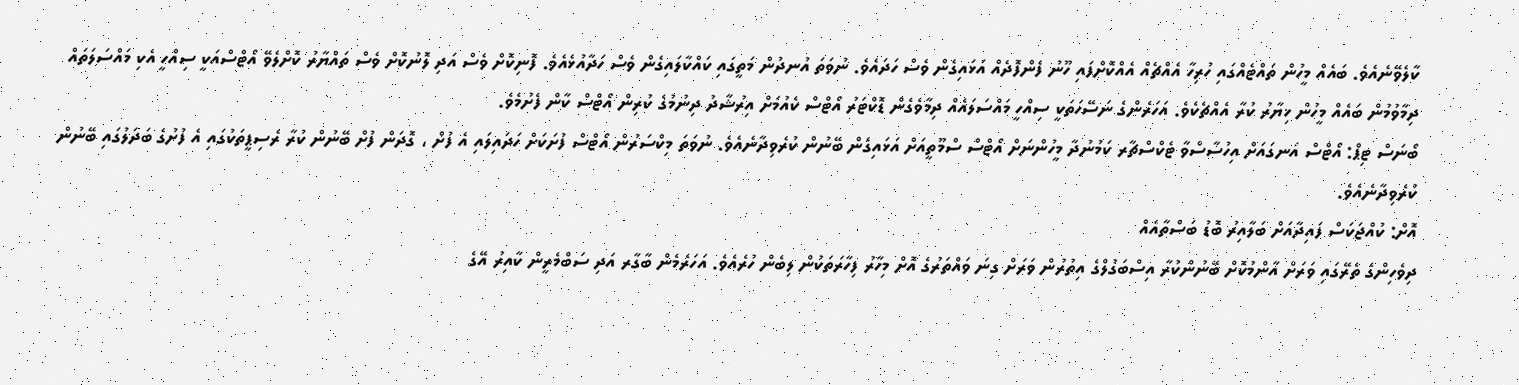ކާލެވޭނެއެވެ. ބައެއް މީހުން ތައްޓެއްގައި ހުރިހާ އެއްޗެއް އެއްކޮށްފައި ހޫނު ފެންފޮދެއް އަޅައިގެން ވެސް ހަދައެވެ. ނުވަތަ އުނދުން މަތީގައި ކައްކާލައިގެން ވެސް ހަދާއުޅެއެވެ. ފޮނިކޮށް ވެސް އަދި ލޮނުކޮށް ވެސް ތައްޔާރު ކޮށްލެވޭ އޯޓްސްއަކީ ސިއްހީ އެކި މައްސަލަތައް ދިމާވުމުން ބައެއް މީހުން ޚިޔާރު ކުރާ އެއްޗެކެވެ. އަހަރެންގެ ނަސޭހަތަކީ ސިއްހީ މައްސަލައެއް ދިމާވެގެން ޑޮކްޓަރު އޯޓްސް ކެއުމަށް އިރުޝާދު ދިނުމުގެ ކުރިން އޯޓްސް ކާން ފެށުމެވެ.
ބޯނަސް ޓިޕް: އޯޓްސް އަނގައަށް އިހުސާސްވާ ޓެކްސްޗާރ ކަމުނުދާ މީހުންނަށް އޯޓްސް ސްމޫތީއަށް އަޅައިގެން ބޭނުން ކުރެވިދާނެއެވެ. ނުވަތަ މިކްސަރުން އޯޓްސް ފުށަކަށް ހަދައިލައި އެ ފުށް ، ގޮދަން ފުށް ބޭނުން ކުރާ ރެސިޕީތަކުގައި އެ ފުށުގެ ބަދަލުގައި ބޭނުން ކުރެވިދާނެއެވެ.
އޮށް: ކުއްޖަކަސް ފައިދާއަށް ބަލާއިރު ބޮޑު ބަސްތާއެއް
ދިވެހިންގެ ތެރޭގައި ވަރަށް އާންމުކޮށް ބޭނުންކުރާ އިސްބަގުލްގެ އިތުރުން ވަރަށް ގިނަ ވައްތަރުގެ އޮށް މިހާރު ފިހާރަތަކުން ލިބެން ހުރެއެވެ. އަހަރެމެން ބާގާރ އަދި ސަބްމެރީން ކާއިރު އޭގެ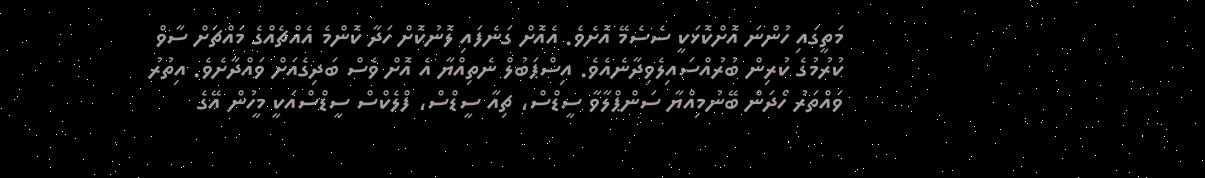މަތީގައި ހުންނަ އޮށްކޮޅަކީ ސެސެމޭ އޮށެވެ. އެއޮށް ގަނެފައި ލޮނުކޮށް ހަދާ ކޮންމެ އެއްޗެއްގެ މައްޗަށް ސާވް ކުރުމުގެ ކުރިން ބުރުއްސައިލެވިދާނެއެވެ. އިސްޕަބުލް ނެތިއްޔާ އެ އޮށް ވެސް ބަދިގެއަށް ވައްދާށެވެ. އިތުރު ވައްތަރު ހޯދަން ބޭނުމިއްޔާ ސަންޕްލާވާ ސީޑްސް، ޗިއާ ސީޑްސް، ފްލެކްސް ސީޑްސްއަކީ މީހުން އޭގެ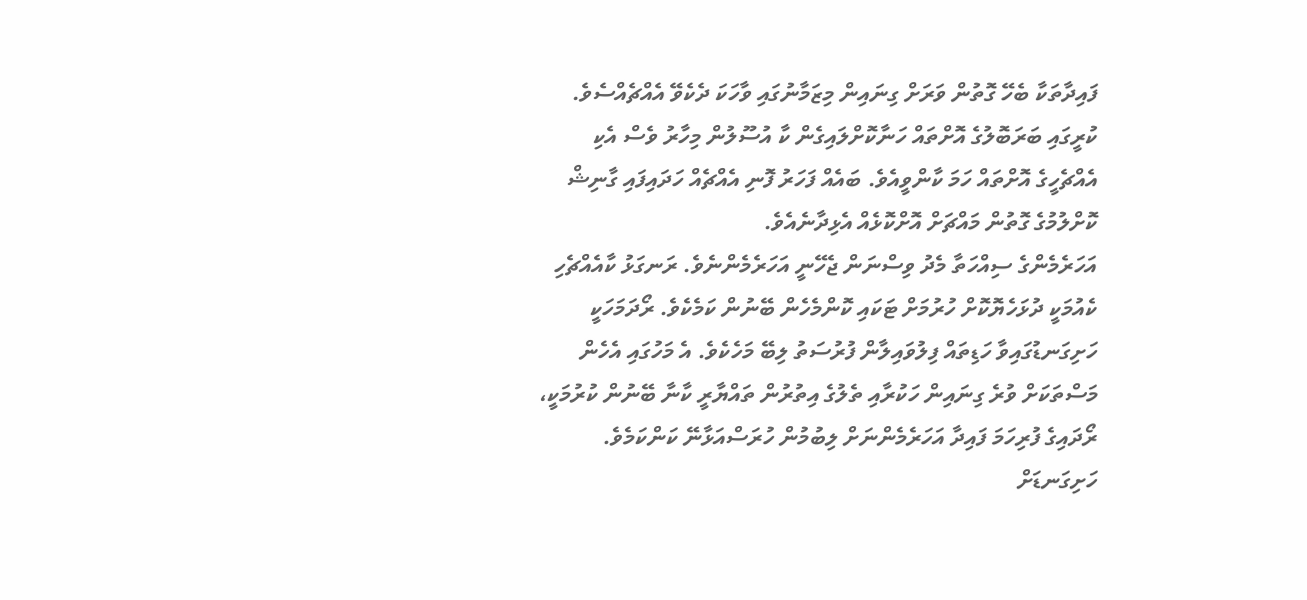ފައިދާތަކާ ބެހޭ ގޮތުން ވަރަށް ގިނައިން މިޒަމާނުގައި ވާހަކަ ދެކެވޭ އެއްޗެއްސެވެ. ކުރީގައި ބަރަބޮލުގެ އޮށްތައް ހަނާކޮށްލައިގެން ކާ އުސޫލުން މިހާރު ވެސް އެކި އެއްޗެހީގެ އޮށްތައް ހަމަ ކާންވީއެވެ. ބައެއް ފަހަރު ފޮނި އެއްޗެއް ހަދައިފައި ގާނިޝް ކޮށްލުމުގެ ގޮތުން މައްޗަށް އޮށްކޮޅެއް އެޅިދާނެއެވެ.
އަހަރެމެންގެ ސިއްހަތާ މެދު ވިސްނަން ޖެހޭނީ އަހަރެމެންނެވެ. ރަނގަޅު ކާއެއްޗެހި ކެއުމަކީ ދުޅަހެޔޮކޮށް ހުރުމަށް ޓަކައި ކޮންމެހެން ބޭނުން ކަމެކެވެ. ރޯދަމަހަކީ ހަށިގަނޑުގައިވާ ހަޑިތައް ފިލުވައިލާން ފުރުސަތު ލިބޭ މަހެކެވެ. އެ މަހުގައި އެހެން މަސްތަކަށް ވުރެ ގިނައިން ހަކުރާއި ތެލުގެ އިތުރުން ތައްޔާރީ ކާނާ ބޭނުން ކުރުމަކީ، ރޯދައިގެ ފުރިހަމަ ފައިދާ އަހަރެމެންނަށް ލިބުމުން ހުރަސްއަޅާނޭ ކަންކަމެވެ. ހަށިގަނޑަށް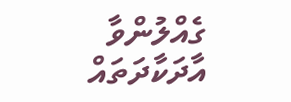ގެއްލުންވާ އާދަކާދަތައް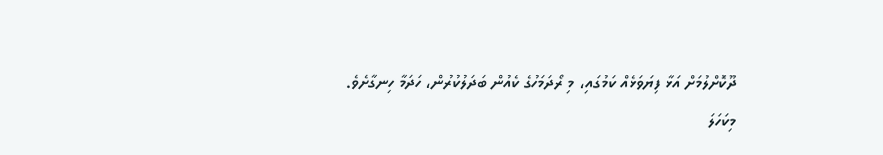ދޫކޮށްލުމަށް އަޅާ ފިޔަވަޅެއް ކަމުގައި، މި ރޯދަމަހުގެ ކެއުން ބަދަލުކުރުން، ހަދަމާ ހިނގާށެވެ.
މިކަހަލަ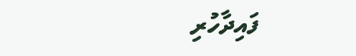ފައިދާހުރި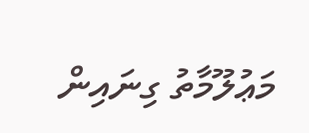މަޢުލޫމާތު ގިނައިން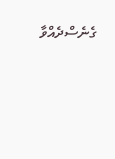ގެނެސްދެއްވާ